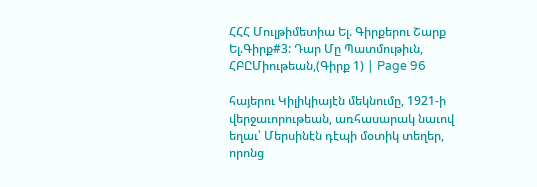ՀՀՀ Մուլթիմետիա Ել. Գիրքերու Շարք Ել.Գիրք#3: Դար Մը Պատմութիւն, ՀԲԸՄիութեան,(Գիրք 1) | Page 96

հայերու Կիլիկիայէն մեկնումը, 1921-ի վերջաւորութեան, առհասարակ նաւով եղաւ՝ Մերսինէն դէպի մօտիկ տեղեր, որոնց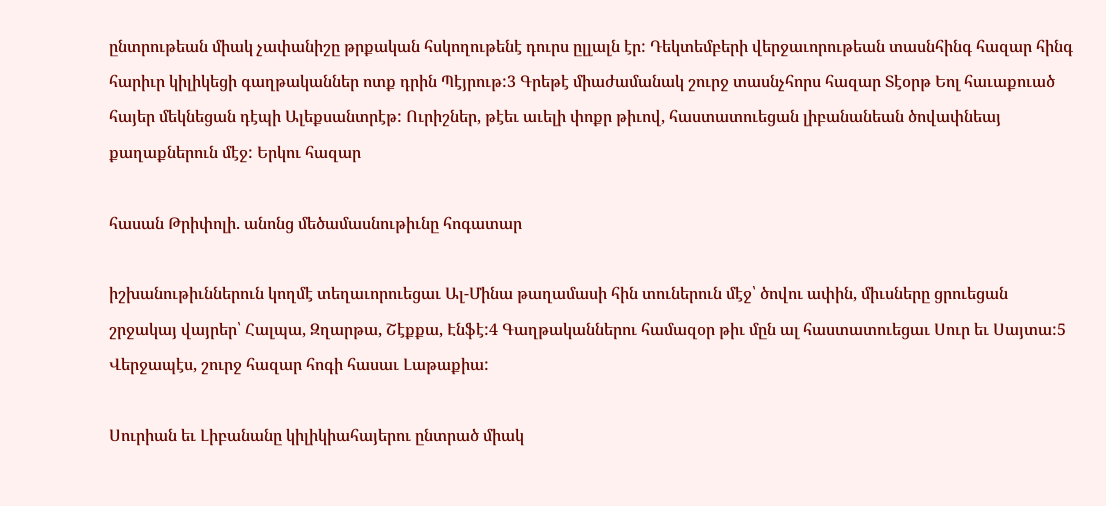ընտրութեան միակ չափանիշը թրքական հսկողութենէ դուրս ըլլալն էր: Դեկտեմբերի վերջաւորութեան տասնհինգ հազար հինգ հարիւր կիլիկեցի գաղթականներ ոտք դրին Պէյրութ:3 Գրեթէ միաժամանակ շուրջ տասնչհորս հազար Տէօրթ Եոլ հաւաքուած հայեր մեկնեցան դէպի Ալեքսանտրէթ: Ուրիշներ, թէեւ աւելի փոքր թիւով, հաստատուեցան լիբանանեան ծովափնեայ քաղաքներուն մէջ: Երկու հազար

հասան Թրիփոլի. անոնց մեծամասնութիւնը հոգատար

իշխանութիւններուն կողմէ տեղաւորուեցաւ Ալ-Մինա թաղամասի հին տուներուն մէջ՝ ծովու ափին, միւսները ցրուեցան շրջակայ վայրեր՝ Հալպա, Զղարթա, Շէքքա, Էնֆէ:4 Գաղթականներու համազօր թիւ մըն ալ հաստատուեցաւ Սուր եւ Սայտա:5 Վերջապէս, շուրջ հազար հոգի հասաւ Լաթաքիա:

Սուրիան եւ Լիբանանը կիլիկիահայերու ընտրած միակ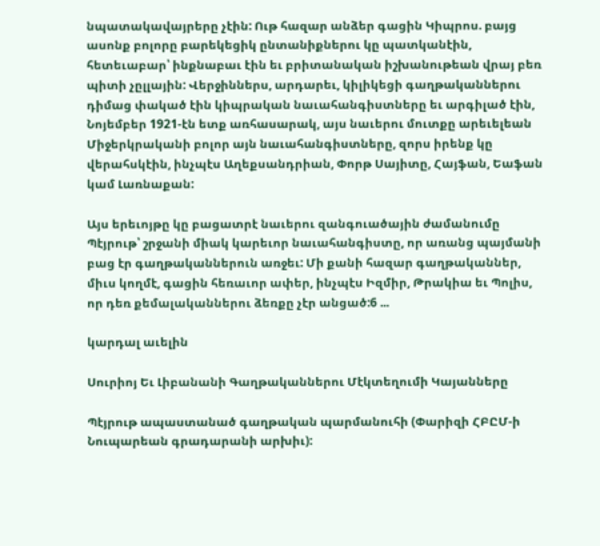նպատակավայրերը չէին: Ութ հազար անձեր գացին Կիպրոս. բայց ասոնք բոլորը բարեկեցիկ ընտանիքներու կը պատկանէին, հետեւաբար՝ ինքնաբաւ էին եւ բրիտանական իշխանութեան վրայ բեռ պիտի չըլլային: Վերջիններս, արդարեւ, կիլիկեցի գաղթականներու դիմաց փակած էին կիպրական նաւահանգիստները եւ արգիլած էին, Նոյեմբեր 1921-էն ետք առհասարակ, այս նաւերու մուտքը արեւելեան Միջերկրականի բոլոր այն նաւահանգիստները, զորս իրենք կը վերահսկէին, ինչպէս Աղեքսանդրիան, Փորթ Սայիտը, Հայֆան, Եաֆան կամ Լառնաքան:

Այս երեւոյթը կը բացատրէ նաւերու զանգուածային ժամանումը Պէյրութ՝ շրջանի միակ կարեւոր նաւահանգիստը, որ առանց պայմանի բաց էր գաղթականներուն առջեւ: Մի քանի հազար գաղթականներ, միւս կողմէ, գացին հեռաւոր ափեր, ինչպէս Իզմիր, Թրակիա եւ Պոլիս, որ դեռ քեմալականներու ձեռքը չէր անցած:6 ...

կարդալ աւելին

Սուրիոյ Եւ Լիբանանի Գաղթականներու Մէկտեղումի Կայանները

Պէյրութ ապաստանած գաղթական պարմանուհի (Փարիզի ՀԲԸՄ-ի Նուպարեան գրադարանի արխիւ):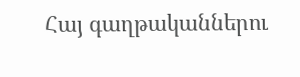Հայ գաղթականներու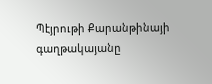Պէյրութի Քարանթինայի գաղթակայանը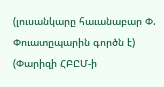(լուսանկարը հաւանաբար Փ. Փուատըպարին գործն է) (Փարիզի ՀԲԸՄ-ի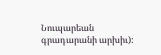Նուպարեան գրադարանի արխիւ):